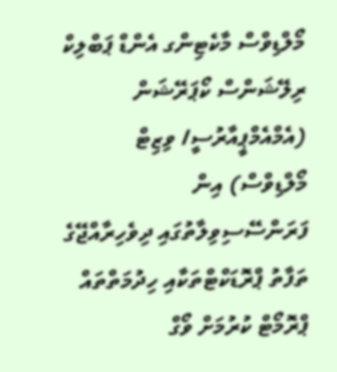މޯލްޑިވްސް މާކެޓިންގ އެންޑް ޕަބްލިކް ރިލޭޝަންސް ކޯޕަރޭޝަން (އެމްއެމްޕީއާރުސީ/ ވިޒިޓް މޯލްޑިވްސް) އިން ފަރަންސޭސިވިލާތުގައި ދިވެހިރާއްޖޭގެ ތަފާތު ޕްރޮޑަކްޓްތަކާއި ހިދުމަތްތައް ޕްރޮމޯޓް ކުރުމަށް ވޯގް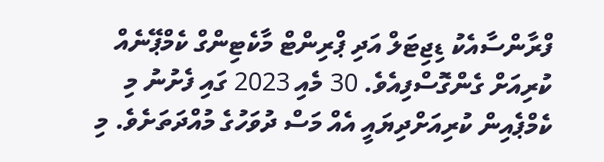ފްރާންސާއެކު ޑިޖިޓަލް އަދި ޕްރިންޓް މާކެޓިންގް ކެމްޕޭނެއް ކުރިއަށް ގެންގޮސްފިއެވެ. 30 މެއި 2023 ގައި ފެށުނު މި ކެމްޕެއިން ކުރިއަށްދިޔައީ އެއް މަސް ދުވަހުގެ މުއްދަތަށެވެ. މި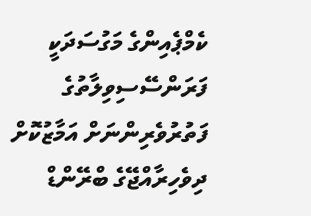ކެމްޕެއިންގެ މަގުސަދަކީ ފަރަންސޭސިވިލާތުގެ ފަތުރުވެރިންނަށް އަމާޒުކޮށް ދިވެހިރާއްޖޭގެ ބްރޭންޑް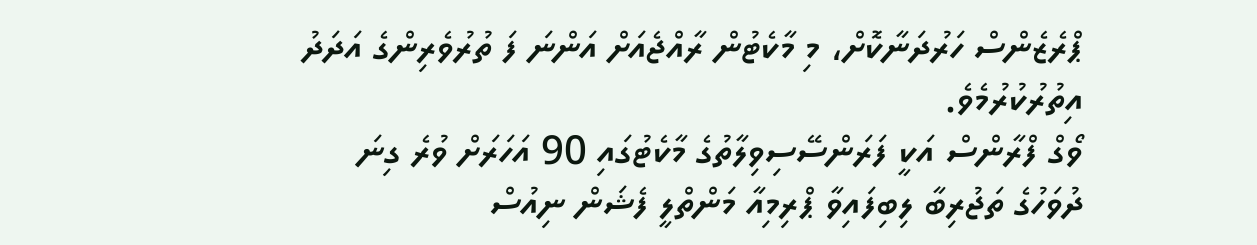ޕްރެޒެންސް ހަރުދަނާކޮށް، މި މާކެޓުން ރާއްޖެއަށް އަންނަ ފަ ތުރުވެރިންގެ އަދަދު އިތުރުކުރުމެވެ.
ވޯގް ފްރާންސް އަކީ ފަރަންސޭސިވިލާތުގެ މާކެޓުގައި 90 އަހަރަށް ވުރެ ގިނަ ދުވަހުގެ ތަޖުރިބާ ލިބިފައިވާ ޕްރިމިއާ މަންތްލީ ފެޝަން ނިއުސް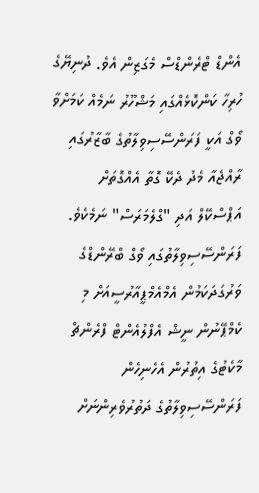އެންޑް ޓްރެންޑްސް މެގަޒިން އެވެ. ދުނިޔޭގެ ހުރިހާ ކަންކޮޅެއްގައި މަޝްހޫރު ނަމެއް ކަމަށްވާ ވޯގް އަކީ ފަރަންސޭސިވިލާތުގެ ބާޒާރުގައި ރާއްޖެއާ މެދު ދެކޭ ގޮތާ އެއްގޮތަށް އަޕްސްކޭލް އަދި "ގްލެމަރަސް" ނަމެކެވެ.
ފަރަންސޭސިވިލާތުގައި ވޯގް ބްރޭންޑްގެ ވަރުގަދަކަމުން އެމްއެމްޕީއާރުސީއަށް މި ކެމްޕޭނުން ނީޝް އެފްލުއެންޓް ފްރެންޗް މާކެޓުގެ އިތުރުން އެހެނިހެން ފަރަންސޭސިވިލާތުގެ ދަތުރުވެރިންނަށް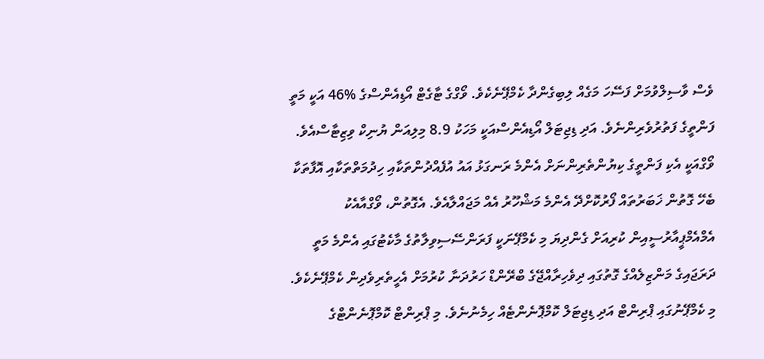ވެސް ވާސިލްވުމަށް ފަސޭހަ މަގެއް ލިބިގެންދާ ކެމްޕޭނެކެވެ. ވޯގްގެ ޓާގެޓް އޯޑިއެންސްގެ %46 އަކީ މަތީ ފަންތީގެ ފަތުރުވެރިންނެވެ. އަދި ޑިޖިޓަލް އޯޑިއެންސްއަކީ މަހަކު 8.9 މިލިއަން ޔުނިކް ވިޒިޓާސްއެވެ.
ވޯގްއަކީ އެކި ފަންތީގެ ކިޔުންތެރިންނަށް އެންމެ ރަނގަޅު އައު އުފެއްދުންތަކާއި ހިދުމަތްތަކާއި އޮފާތަކާ ބެހޭ ގޮތުން ޚަބަރުތައް ފޯރުކޮށްދޭ އެންމެ މަޝްހޫރު އެއް މަޖައްލާއެވެ. އެގޮތުން، ވޯގްއާއެކު އެމްއެމްޕީއާރުސީއިން ކުރިއަށް ގެންދިޔަ މި ކެމްޕޭނަކީ ފަރަންސޭސިވިލާތުގެ މާކެޓުގައި އެންމެ މަތީ ދަރަޖައިގެ މަންޒިލެއްގެ ގޮތުގައި ދިވެހިރާއްޖޭގެ ބްރޭންޑް ހަރުދަނާ ކުރުމަށް އެހީތެރިވެދިން ކެމްޕޭނެކެވެ.
މި ކެމްޕޭނުގައި ޕްރިންޓް އަދި ޑިޖިޓަލް ކޮމްޕޮނެންޓެއް ހިމެނުނެވެ. މި ޕްރިންޓް ކޮމްޕޮނެންޓްގެ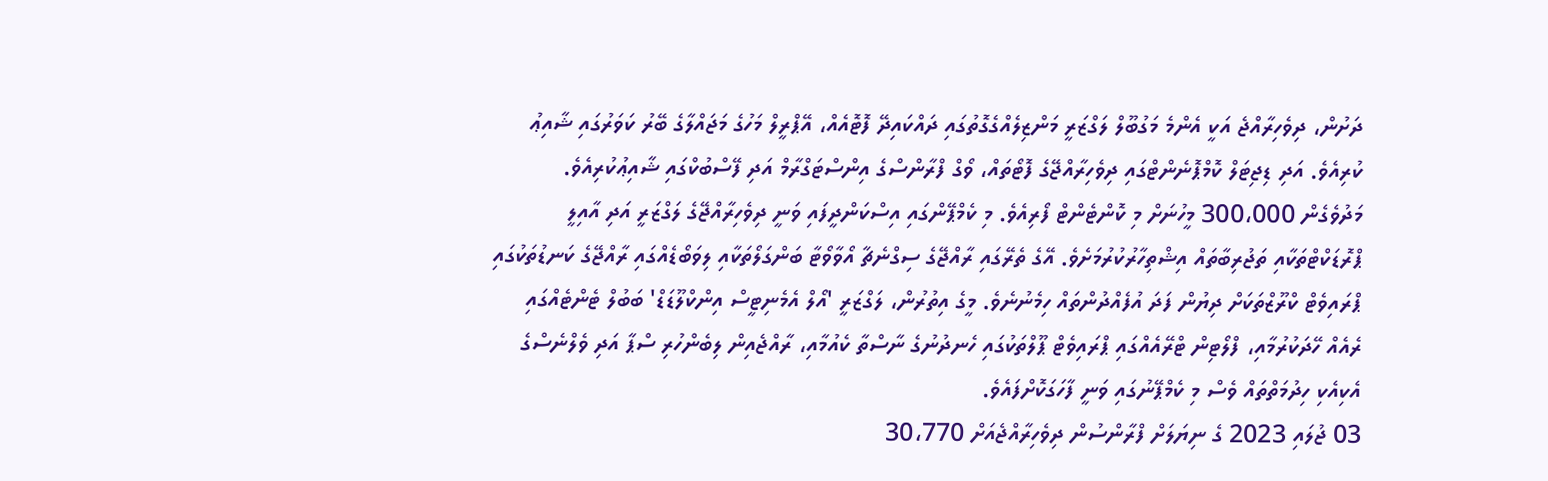ދަށުން، ދިވެހިރާއްޖެ އަކީ އެންމެ މަގުބޫލް ލަގްޒަރީ މަންޒިލެއްގެގޮތުގައި ދައްކައިދޭ ފޮޓޮއެއް، އޭޕްރީލް މަހުގެ މަޖައްލާގެ ބޭރު ކަވަރުގައި ޝާއިޢު ކުރިއެވެ. އަދި ޑިޖިޓަލް ކޮމްޕޮނެންޓްގައި ދިވެހިރާއްޖޭގެ ފޮޓޯތައް، ވޯގް ފްރާންސްގެ އިންސްޓަގްރާމް އަދި ފޭސްބުކްގައި ޝާއިޢުކުރިއެވެ.
މަދުވެގެން 300،000 މީހުނަށް މި ކޮންޓެންޓް ފޯރިއެވެ. މި ކެމްޕޭންގައި އިސްކަންދީފައި ވަނީ ދިވެހިރާއްޖޭގެ ލަގްޒަރީ އަދި އާއިލީ ޕްރޮޑަކްޓްތަކާއި ތަޖުރިބާތައް އިޝްތިހާރުކުރުމަށެވެ. އޭގެ ތެރޭގައި ރާއްޖޭގެ ސިގްނެޗާ އޯވާވޯޓާ ބަންގަލޯތަކާއި ލިވަބޯޑެއްގައި ރާއްޖޭގެ ކަނޑުތަކުގައި ޕްރައިވެޓް ކްރޫޒްތަކަށް ދިޔުން ފަދަ އުފެއްދުންތައް ހިމެނުނެވެ. މީގެ އިތުރުން، ލަގްޒަރީ 'އޯލް އެމެނިޓީސް އިންކްލޫޑަޑް' ބަބުލް ޓެންޓެއްގައި ރެއެއް ހޭދަކުރުމާއި، ފްލޯޓިން ޓްރޭއެއްގައި ޕްރައިވެޓް ޕޫލްތަކުގައި ހެނދުނުގެ ނާސްތާ ކެއުމާއި، ރާއްޖެއިން ލިބެންހުރި ސްޕާ އަދި ވެލްނެސްގެ އެކިއެކި ހިދުމަތްތައް ވެސް މި ކެމްޕޭނުގައި ވަނީ ފާހަގަކޮށްފައެވެ.
03 ޖުލައި 2023 ގެ ނިޔަލަށް ފްރާންސުން ދިވެހިރާއްޖެއަށް 30،770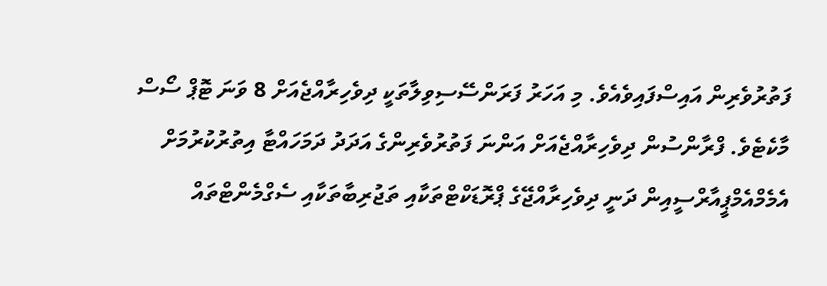ފަތުރުވެރިން އައިސްފައިވެއެވެ. މި އަހަރު ފަރަންސޭސިވިލާތަކީ ދިވެހިރާއްޖެއަށް 8 ވަނަ ޓޮޕް ސޯސް މާކެޓެވެ. ފްރާންސުން ދިވެހިރާއްޖެއަށް އަންނަ ފަތުރުވެރިންގެ އަދަދު ދަމަހައްޓާ އިތުރުކުރުމަށް އެމެމްއެމްޕީއާރްސީއިން ދަނީ ދިވެހިރާއްޖޭގެ ޕްރޮޑަކްޓްތަކާއި ތަޖުރިބާތަކާއި ސެގްމެންޓްތައް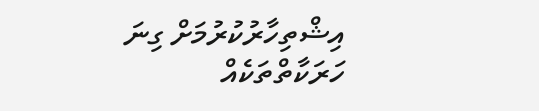އިޝްތިހާރުކުރުމަށް ގިނަ ހަރަކާތްތަކެއް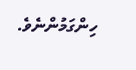ހިންގަމުންނެވެ.